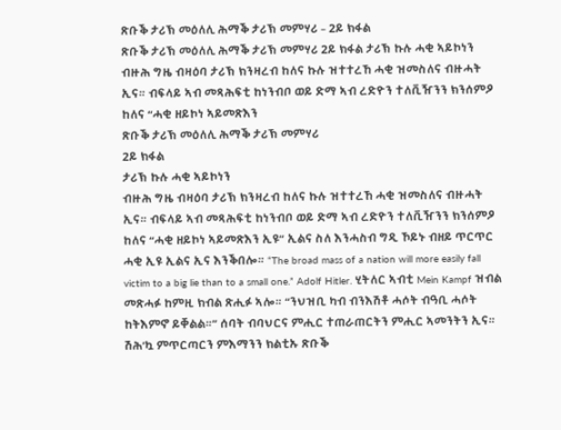ጽቡቕ ታሪኽ መዕለሊ ሕማቕ ታሪኽ መምሃሪ – 2ይ ክፋል
ጽቡቕ ታሪኽ መዕለሊ ሕማቕ ታሪኽ መምሃሪ 2ይ ክፋል ታሪኽ ኩሉ ሓቂ ኣይኮነን ብዙሕ ግዜ ብዛዕባ ታሪኽ ክንዛረብ ከለና ኩሉ ዝተተረኸ ሓቂ ዝመስለና ብዙሓት ኢና። ብፍላይ ኣብ መጻሕፍቲ ከነንብቦ ወይ ድማ ኣብ ረድዮን ተለቪዥንን ክንሰምዖ ከለና “ሓቂ ዘይኮነ ኣይመጽእን
ጽቡቕ ታሪኽ መዕለሊ ሕማቕ ታሪኽ መምሃሪ
2ይ ክፋል
ታሪኽ ኩሉ ሓቂ ኣይኮነን
ብዙሕ ግዜ ብዛዕባ ታሪኽ ክንዛረብ ከለና ኩሉ ዝተተረኸ ሓቂ ዝመስለና ብዙሓት ኢና። ብፍላይ ኣብ መጻሕፍቲ ከነንብቦ ወይ ድማ ኣብ ረድዮን ተለቪዥንን ክንሰምዖ ከለና “ሓቂ ዘይኮነ ኣይመጽእን ኢዩ” ኢልና ስለ እንሓስብ ግዲ ኾይኑ ብዘይ ጥርጥር ሓቂ ኢዩ ኢልና ኢና እንቕበሎ። “The broad mass of a nation will more easily fall victim to a big lie than to a small one.” Adolf Hitler. ሂትለር ኣብቲ Mein Kampf ዝብል መጽሓፉ ከምዚ ክብል ጽሒፉ ኣሎ። “ንህዝቢ ካብ ብንእሽቶ ሓሶት ብዓቢ ሓሶት ከትእምኖ ይቐልል።” ሰባት ብባህርና ምሒር ተጠራጠርትን ምሒር ኣመንትን ኢና። ሽሕ’ኳ ምጥርጣርን ምእማንን ክልቲኡ ጽቡቕ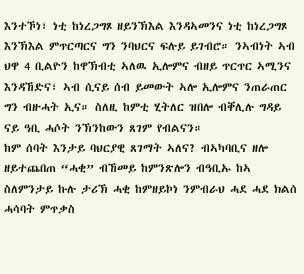እንተኾነ፣ ነቲ ከነረጋግጾ ዘይንኽእል እንዳኣመንና ነቲ ከነረጋግጾ እንኽእል ምጥርጣርና ግን ንባህርና ፍሉይ ይገብሮ። ንኣብነት ኣብ ህዋ 4 ቢልዮን ከዋኽብቲ ኣለዉ ኢሎምና ብዘይ ጥርጥር ኣሚንና እንዳኸድና፣ ኣብ ሲናይ ሰብ ይመውት ኣሎ ኢሎምና ንጠራጠር ግን ብዙሓት ኢና። ስለዚ ከምቲ ሂትለር ዝበሎ ብቐሊሉ ግዳይ ናይ ዓቢ ሓሶት ንኽንከውን ጸገም የብልናን።
ከም ሰባት እንታይ ባህርያዊ ጸገማት ኣለና? ብኣካባቢና ዘሎ ዘይተጨበጠ “ሓቂ” ብኸመይ ከምንጽሎን ብዓቢኡ ከኣ ስለምንታይ ኩሉ ታሪኽ ሓቂ ከምዘይኮነ ንምብራህ ሓደ ሓደ ክልሰ ሓሳባት ምጥቃስ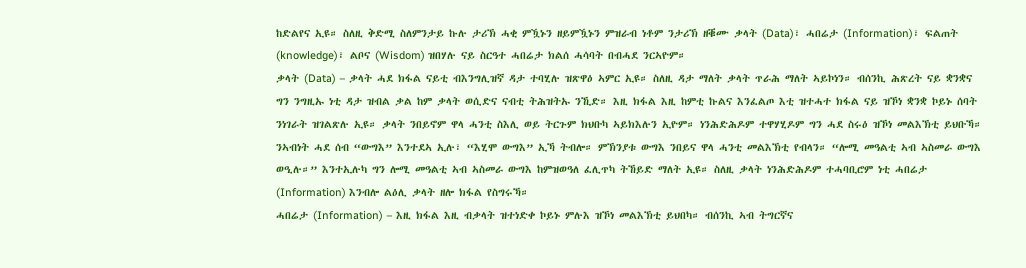ከድልየና ኢዩ። ስለዚ ቅድሚ ስለምንታይ ኩሉ ታሪኽ ሓቂ ምዃኑን ዘይምዃኑን ምዝራብ ነቶም ንታሪኽ ዘቑሙ ቃላት (Data)፣ ሓበሬታ (Information)፣ ፍልጠት (knowledge)፣ ልቦና (Wisdom) ዝበሃሉ ናይ ስርዓተ ሓበሬታ ክልሰ ሓሳባት በብሓደ ንርኣዮም።
ቃላት (Data) – ቃላት ሓደ ክፋል ናይቲ ብእንግሊዝኛ ዳታ ተባሂሉ ዝጽዋዕ ኣምር ኢዩ። ስለዚ ዳታ ማለት ቃላት ጥራሕ ማለት ኣይኮነን። ብሰንኪ ሕጽረት ናይ ቋንቋና ግን ንግዚኡ ነቲ ዳታ ዝብል ቃል ከም ቃላት ወሲድና ናብቲ ትሕዝትኡ ንኺድ። እዚ ክፋል እዚ ከምቲ ኩልና እንፈልጦ እቲ ዝተሓተ ክፋል ናይ ዝኾነ ቋንቋ ኮይኑ ሰባት ንነገራት ዝገልጽሉ ኢዩ። ቃላት ንበይኖም ዋላ ሓንቲ ስእሊ ወይ ትርጉም ክህቡካ ኣይክእሉን ኢዮም። ነንሕድሕዶም ተዋሃሂዶም ግን ሓደ ስሩዕ ዝኾነ መልእኽቲ ይህቡኻ። ንኣብነት ሓደ ሰብ “ውግእ” እንተደኣ ኢሉ፣ “እሂሞ ውግእ” ኢኻ ትብሎ። ምኽንያቱ ውግእ ንበይና ዋላ ሓንቲ መልእኽቲ የብላን። “ሎሚ መዓልቲ ኣብ ኣስመራ ውግእ ወዒሉ።” እንተኢሉካ ግን ሎሚ መዓልቲ ኣብ ኣስመራ ውግእ ከምዝወዓለ ፈሊጥካ ትኸይድ ማለት ኢዩ። ስለዚ ቃላት ነንሕድሕዶም ተሓባቢሮም ነቲ ሓበሬታ (Information) እንብሎ ልዕሊ ቃላት ዘሎ ክፋል የስግሩኻ።
ሓበሬታ (Information) – እዚ ክፋል እዚ ብቃላት ዝተነድቀ ኮይኑ ምሉእ ዝኾነ መልእኽቲ ይህበካ። ብሰንኪ ኣብ ትግርኛና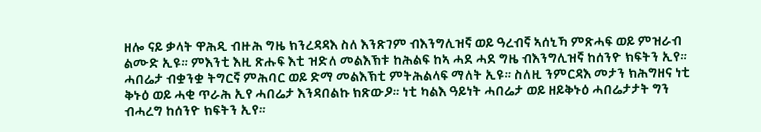ዘሎ ናይ ቃላት ዋሕዲ ብዙሕ ግዜ ክንረዳዳእ ስለ እንጽገም ብእንግሊዝኛ ወይ ዓረብኛ ኣሰኒኻ ምጽሓፍ ወይ ምዝራብ ልሙድ ኢዩ። ምእንቲ እዚ ጽሑፍ እቲ ዝድለ መልእኽቱ ከሕልፍ ከኣ ሓደ ሓደ ግዜ ብእንግሊዝኛ ከሰንዮ ክፍትን ኢየ። ሓበሬታ ብቋንቋ ትግርኛ ምሕባር ወይ ድማ መልእኽቲ ምትሕልላፍ ማለት ኢዩ። ስለዚ ንምርዳእ መታን ክሕግዘና ነቲ ቅኑዕ ወይ ሓቂ ጥራሕ ኢየ ሓበሬታ እንዳበልኩ ክጽውዖ። ነቲ ካልእ ዓይነት ሓበሬታ ወይ ዘይቅኑዕ ሓበሬታታት ግን ብሓረግ ከሰንዮ ክፍትን ኢየ።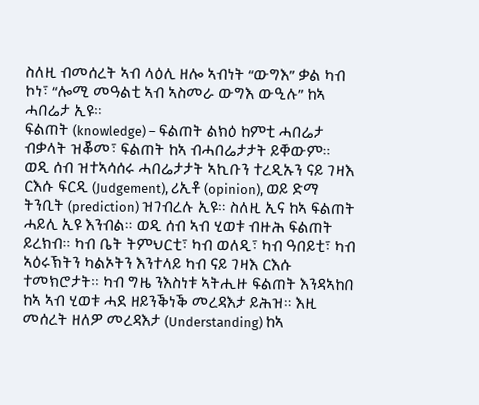ስለዚ ብመሰረት ኣብ ላዕሊ ዘሎ ኣብነት “ውግእ” ቃል ካብ ኮነ፣ “ሎሚ መዓልቲ ኣብ ኣስመራ ውግእ ውዒሉ” ከኣ ሓበሬታ ኢዩ።
ፍልጠት (knowledge) – ፍልጠት ልክዕ ከምቲ ሓበሬታ ብቃላት ዝቖመ፣ ፍልጠት ከኣ ብሓበሬታታት ይቐውም። ወዲ ሰብ ዝተኣሳሰሩ ሓበሬታታት ኣኪቡን ተረዲኡን ናይ ገዛእ ርእሱ ፍርዲ (Judgement), ሪኢቶ (opinion), ወይ ድማ ትንቢት (prediction) ዝገብረሉ ኢዩ። ስለዚ ኢና ከኣ ፍልጠት ሓይሊ ኢዩ እንብል። ወዲ ሰብ ኣብ ሂወቱ ብዙሕ ፍልጠት ይረክብ። ካብ ቤት ትምህርቲ፣ ካብ ወለዲ፣ ካብ ዓበይቲ፣ ካብ ኣዕሩኽትን ካልኦትን እንተላይ ካብ ናይ ገዛእ ርእሱ ተመክሮታት። ካብ ግዜ ንእስነቱ ኣትሒዙ ፍልጠት እንዳኣከበ ከኣ ኣብ ሂወቱ ሓደ ዘይንቕነቕ መረዳእታ ይሕዝ። እዚ መሰረት ዘለዎ መረዳእታ (Understanding) ከኣ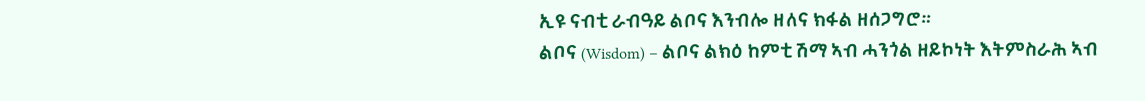ኢዩ ናብቲ ራብዓይ ልቦና እንብሎ ዘለና ክፋል ዘሰጋግሮ።
ልቦና (Wisdom) – ልቦና ልክዕ ከምቲ ሽማ ኣብ ሓንጎል ዘይኮነት እትምስራሕ ኣብ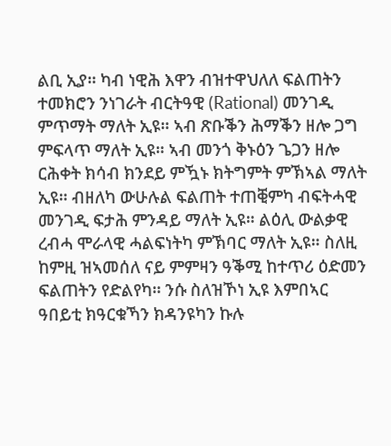ልቢ ኢያ። ካብ ነዊሕ እዋን ብዝተዋህለለ ፍልጠትን ተመክሮን ንነገራት ብርትዓዊ (Rational) መንገዲ ምጥማት ማለት ኢዩ። ኣብ ጽቡቕን ሕማቕን ዘሎ ጋግ ምፍላጥ ማለት ኢዩ። ኣብ መንጎ ቅኑዕን ጌጋን ዘሎ ርሕቀት ክሳብ ክንደይ ምዃኑ ክትግምት ምኽኣል ማለት ኢዩ። ብዘለካ ውሁሉል ፍልጠት ተጠቒምካ ብፍትሓዊ መንገዲ ፍታሕ ምንዳይ ማለት ኢዩ። ልዕሊ ውልቃዊ ረብሓ ሞራላዊ ሓልፍነትካ ምኽባር ማለት ኢዩ። ስለዚ ከምዚ ዝኣመሰለ ናይ ምምዛን ዓቕሚ ከተጥሪ ዕድመን ፍልጠትን የድልየካ። ንሱ ስለዝኾነ ኢዩ እምበኣር ዓበይቲ ክዓርቁኻን ክዳንዩካን ኩሉ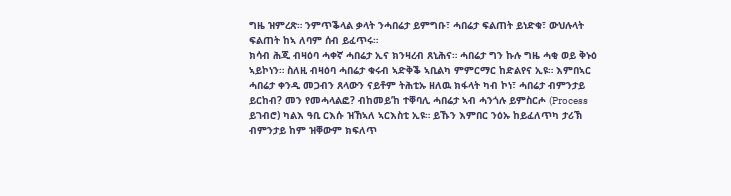ግዜ ዝምረጽ። ንምጥቕላል ቃላት ንሓበሬታ ይምግቡ፣ ሓበሬታ ፍልጠት ይነድቁ፣ ውህሉላት ፍልጠት ከኣ ለባም ሰብ ይፈጥሩ።
ክሳብ ሕጂ ብዛዕባ ሓቀኛ ሓበሬታ ኢና ክንዛረብ ጸኒሕና። ሓበሬታ ግን ኩሉ ግዜ ሓቂ ወይ ቅኑዕ ኣይኮነን። ስለዚ ብዛዕባ ሓበሬታ ቁሩብ ኣድቅቕ ኣቢልካ ምምርማር ከድልየና ኢዩ። እምበኣር ሓበሬታ ቀንዲ መጋብን ጸላውን ናይቶም ትሕቲኡ ዘለዉ ክፋላት ካብ ኮነ፣ ሓበሬታ ብምንታይ ይርከብ? መን የመሓላልፎ? ብከመይ’ከ ተቐባሊ ሓበሬታ ኣብ ሓንጎሉ ይምስርሖ (Process ይገብሮ) ካልእ ዓቢ ርእሱ ዝኸኣለ ኣርእስቲ ኢዩ። ይኹን እምበር ንዕኡ ከይፈለጥካ ታሪኽ ብምንታይ ከም ዝቐውም ክፍለጥ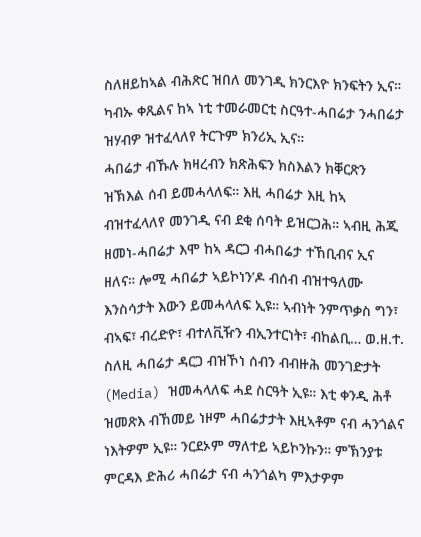ስለዘይከኣል ብሕጽር ዝበለ መንገዲ ክንርእዮ ክንፍትን ኢና። ካብኡ ቀጺልና ከኣ ነቲ ተመራመርቲ ስርዓተ-ሓበሬታ ንሓበሬታ ዝሃብዎ ዝተፈላለየ ትርጉም ክንሪኢ ኢና።
ሓበሬታ ብኹሉ ክዛረብን ክጽሕፍን ክስእልን ክቐርጽን ዝኽእል ሰብ ይመሓላለፍ። እዚ ሓበሬታ እዚ ከኣ ብዝተፈላለየ መንገዲ ናብ ደቂ ሰባት ይዝርጋሕ። ኣብዚ ሕጂ ዘመነ-ሓበሬታ እሞ ከኣ ዳርጋ ብሓበሬታ ተኸቢብና ኢና ዘለና። ሎሚ ሓበሬታ ኣይኮነን’ዶ ብሰብ ብዝተዓለሙ እንስሳታት እውን ይመሓላለፍ ኢዩ። ኣብነት ንምጥቃስ ግን፣ ብኣፍ፣ ብረድዮ፣ ብተለቪዥን ብኢንተርነት፣ ብከልቢ… ወ.ዘ.ተ. ስለዚ ሓበሬታ ዳርጋ ብዝኾነ ሰብን ብብዙሕ መንገድታት (Media) ዝመሓላለፍ ሓደ ስርዓት ኢዩ። እቲ ቀንዲ ሕቶ ዝመጽእ ብኸመይ ነዞም ሓበሬታታት እዚኣቶም ናብ ሓንጎልና ነእትዎም ኢዩ። ንርደኦም ማለተይ ኣይኮንኩን። ምኽንያቱ ምርዳእ ድሕሪ ሓበሬታ ናብ ሓንጎልካ ምእታዎም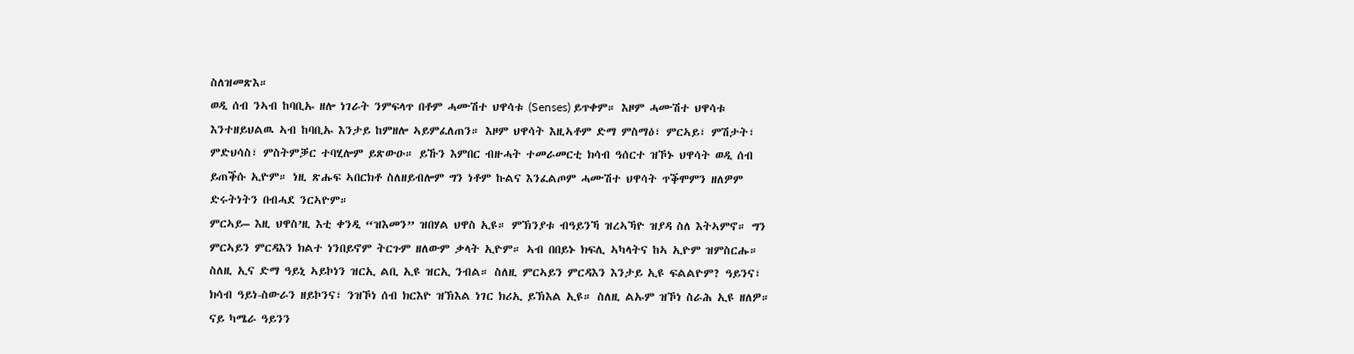ስለዝመጽእ።
ወዲ ሰብ ንኣብ ከባቢኡ ዘሎ ነገራት ንምፍላጥ በቶም ሓሙሽተ ህዋሳቱ (Senses) ይጥቀም። እዞም ሓሙሽተ ህዋሳቱ እንተዘይህልዉ ኣብ ከባቢኡ እንታይ ከምዘሎ ኣይምፈለጠን። እዞም ህዋሳት እዚኣቶም ድማ ምስማዕ፣ ምርኣይ፣ ምሽታት፣ ምድህሳስ፣ ምስትምቓር ተባሂሎም ይጽውዑ። ይኹን እምበር ብዙሓት ተመራመርቲ ክሳብ ዓሰርተ ዝኾኑ ህዋሳት ወዲ ሰብ ይጠቕሱ ኢዮም። ነዚ ጽሑፍ ኣበርክቶ ስለዘይብሎም ግን ነቶም ኩልና እንፈልጦም ሓሙሽተ ህዋሳት ጥቕሞምን ዘለዎም ድሩትነትን በብሓደ ንርኣዮም።
ምርኣይ– እዚ ህዋስ’ዚ እቲ ቀንዲ “ዝእመን” ዝበሃል ህዋስ ኢዩ። ምኽንያቱ ብዓይንኻ ዝረኣኻዮ ዝያዳ ስለ እትኣምኖ። ግን ምርኣይን ምርዳእን ክልተ ነንበይኖም ትርጉም ዘለውም ቃላት ኢዮም። ኣብ በበይኑ ክፍሊ ኣካላትና ከኣ ኢዮም ዝምስርሑ። ስለዚ ኢና ድማ ዓይኒ ኣይኮነን ዝርኢ ልቢ ኢዩ ዝርኢ ንብል። ስለዚ ምርኣይን ምርዳእን እንታይ ኢዩ ፍልልዮም? ዓይንና፣ ክሳብ ዓይነ-ስውራን ዘይኮንና፣ ንዝኾነ ሰብ ክርእዮ ዝኽእል ነገር ክሪኢ ይኽእል ኢዩ። ስለዚ ልኡም ዝኾነ ስራሕ ኢዩ ዘለዎ። ናይ ካሜራ ዓይንን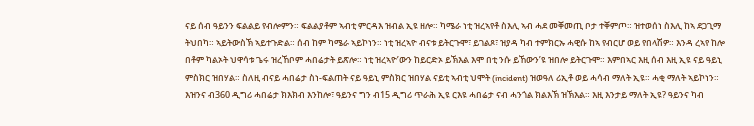ናይ ሰብ ዓይንን ፍልልይ የብሎምን። ፍልልያቶም ኣብቲ ምርዳእ ዝብል ኢዩ ዘሎ። ካሜራ ነቲ ዝረኣየቶ ስእሊ ኣብ ሓደ መቐመጢ ቦታ ተቐምጦ። ዝተወሰነ ስእሊ ከኣ ደጋጊማ ትህበካ። ኣይትውስኽ ኣይተጉድል። ሰብ ከም ካሜራ ኣይኮነን። ነቲ ዝረኣዮ ብናቱ ይትርጉሞ፣ ይገልጾ፣ ዝያዳ ካብ ተምክርኡ ሓዊሱ ከኣ የብርሆ ወይ የበላሽዎ። እንዳ ረኣየ ከሎ በቶም ካልኦት ህዋሳቱ ጌሩ ዝረኸቦም ሓበሬታት ይጽሎ። ነቲ ዝረኣዮ’ውን ከይርድኦ ይኽእል እሞ በቲ ንሱ ይኸውን’ዩ ዝበሎ ይትርጉሞ። እምበኣር እዚ ሰብ እዚ ኢዩ ናይ ዓይኒ ምስክር ዝበሃል። ስለዚ ብናይ ሓበሬታ ስነ-ፍልጠት ናይ ዓይኒ ምስክር ዝበሃል ናይቲ ኣብቲ ህሞት (incident) ዝወዓለ ሪኢቶ ወይ ሓሳብ ማለት ኢዩ። ሓቂ ማለት ኣይኮነን።
እዝንና ብ360 ዲግሪ ሓበሬታ ክእክብ እንከሎ፣ ዓይንና ግን ብ15 ዲግሪ ጥራሕ ኢዩ ርእዩ ሓበሬታ ናብ ሓንጎል ክልእኽ ዝኽእል። እዚ እንታይ ማለት ኢዩ? ዓይንና ካብ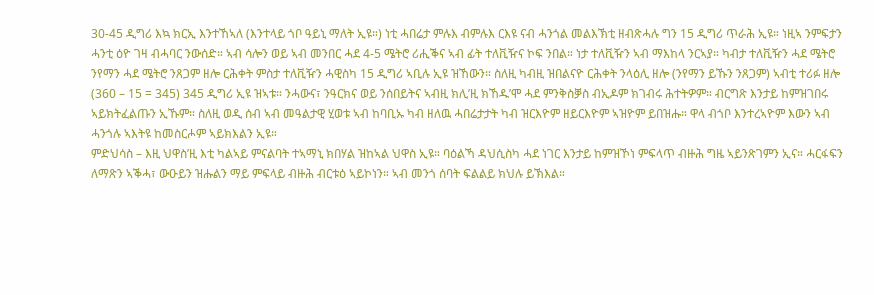30-45 ዲግሪ እኳ ክርኢ እንተኸኣለ (እንተላይ ጎቦ ዓይኒ ማለት ኢዩ።) ነቲ ሓበሬታ ምሉእ ብምሉእ ርእዩ ናብ ሓንጎል መልእኽቲ ዘብጽሓሉ ግን 15 ዲግሪ ጥራሕ ኢዩ። ነዚኣ ንምፍታን ሓንቲ ዕዮ ገዛ ብሓባር ንውሰድ። ኣብ ሳሎን ወይ ኣብ መንበር ሓደ 4-5 ሜትሮ ሪሒቕና ኣብ ፊት ተለቪዥና ኮፍ ንበል። ነታ ተለቪዥን ኣብ ማእከላ ንርኣያ። ካብታ ተለቪዥን ሓደ ሜትሮ ንየማን ሓደ ሜትሮ ንጸጋም ዘሎ ርሕቀት ምስታ ተለቪዥን ሓዊስካ 15 ዲግሪ ኣቢሉ ኢዩ ዝኸውን። ስለዚ ካብዚ ዝበልናዮ ርሕቀት ንላዕሊ ዘሎ (ንየማን ይኹን ንጸጋም) ኣብቲ ተሪፉ ዘሎ (360 – 15 = 345) 345 ዲግሪ ኢዩ ዝኣቱ። ንሓውና፣ ንዓርክና ወይ ንሰበይትና ኣብዚ ክሊ’ዚ ክኸዱ’ሞ ሓደ ምንቅስቓስ ብኢዶም ክገብሩ ሕተትዎም። ብርግጽ እንታይ ከምዝገበሩ ኣይክትፈልጡን ኢኹም። ስለዚ ወዲ ሰብ ኣብ መዓልታዊ ሂወቱ ኣብ ከባቢኡ ካብ ዘለዉ ሓበሬታታት ካብ ዝርእዮም ዘይርእዮም ኣዝዮም ይበዝሑ። ዋላ ብጎቦ እንተረኣዮም እውን ኣብ ሓንጎሉ ኣእትዩ ከመስርሖም ኣይክእልን ኢዩ።
ምድህሳስ – እዚ ህዋስ’ዚ እቲ ካልኣይ ምናልባት ተኣማኒ ክበሃል ዝከኣል ህዋስ ኢዩ። ባዕልኻ ዳህሲስካ ሓደ ነገር እንታይ ከምዝኾነ ምፍላጥ ብዙሕ ግዜ ኣይንጽገምን ኢና። ሓርፋፍን ለማጽን ኣቕሓ፣ ውዑይን ዝሑልን ማይ ምፍላይ ብዙሕ ብርቱዕ ኣይኮነን። ኣብ መንጎ ሰባት ፍልልይ ክህሉ ይኽእል።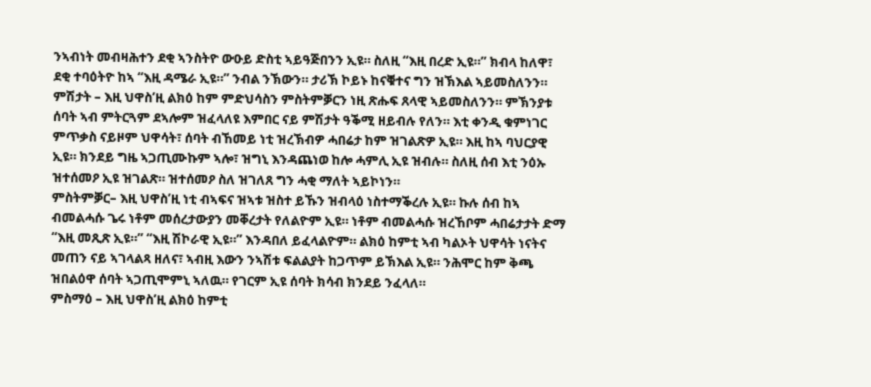ንኣብነት መብዛሕተን ደቂ ኣንስትዮ ውዑይ ድስቲ ኣይዓጅበንን ኢዩ። ስለዚ “እዚ በረድ ኢዩ።” ክብላ ከለዋ፣ ደቂ ተባዕትዮ ከኣ “እዚ ዳሜራ ኢዩ።” ንብል ንኽውን። ታሪኽ ኮይኑ ከናቑተና ግን ዝኽእል ኣይመስለንን።
ምሽታት – እዚ ህዋስ’ዚ ልክዕ ከም ምድህሳስን ምስትምቓርን ነዚ ጽሑፍ ጸላዊ ኣይመስለንን። ምኽንያቱ ሰባት ኣብ ምትርጓም ደኣሎም ዝፈላለዩ እምበር ናይ ምሽታት ዓቕሚ ዘይብሉ የለን። እቲ ቀንዲ ቁምነገር ምጥቃስ ናይዞም ህዋሳት፣ ሰባት ብኸመይ ነቲ ዝረኽብዎ ሓበሬታ ከም ዝገልጽዎ ኢዩ። እዚ ከኣ ባህርያዊ ኢዩ። ክንደይ ግዜ ኣጋጢሙኩም ኣሎ፣ ዝግኒ እንዳጨነወ ከሎ ሓምሊ ኢዩ ዝብሉ። ስለዚ ሰብ እቲ ንዕኡ ዝተሰመዖ ኢዩ ዝገልጽ። ዝተሰመዖ ስለ ዝገለጸ ግን ሓቂ ማለት ኣይኮነን።
ምስትምቓር– እዚ ህዋስ’ዚ ነቲ ብኣፍና ዝኣቱ ዝስተ ይኹን ዝብላዕ ነስተማቕረሉ ኢዩ። ኩሉ ሰብ ከኣ ብመልሓሱ ጌሩ ነቶም መሰረታውያን መቐረታት የለልዮም ኢዩ። ነቶም ብመልሓሱ ዝረኸቦም ሓበሬታታት ድማ “እዚ መጺጽ ኢዩ።” “እዚ ሽኮራዊ ኢዩ።” እንዳበለ ይፈላልዮም። ልክዕ ከምቲ ኣብ ካልኦት ህዋሳት ነናትና መጠን ናይ ኣገላልጻ ዘለና፣ ኣብዚ እውን ንኣሽቱ ፍልልያት ከጋጥም ይኽእል ኢዩ። ንሕሞር ከም ቅጫ ዝበልዕዋ ሰባት ኣጋጢሞምኒ ኣለዉ። የገርም ኢዩ ሰባት ክሳብ ክንደይ ንፈላለ።
ምስማዕ – እዚ ህዋስ’ዚ ልክዕ ከምቲ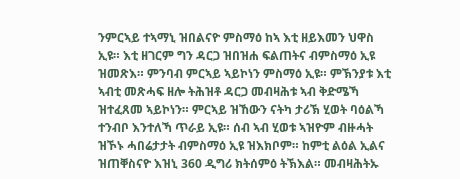ንምርኣይ ተኣማኒ ዝበልናዮ ምስማዕ ከኣ እቲ ዘይእመን ህዋስ ኢዩ። እቲ ዘገርም ግን ዳርጋ ዝበዝሐ ፍልጠትና ብምስማዕ ኢዩ ዝመጽእ። ምንባብ ምርኣይ ኣይኮነን ምስማዕ ኢዩ። ምኽንያቱ እቲ ኣብቲ መጽሓፍ ዘሎ ትሕዝቶ ዳርጋ መብዛሕቱ ኣብ ቅድሜኻ ዝተፈጸመ ኣይኮነን። ምርኣይ ዝኸውን ናትካ ታሪኽ ሂወት ባዕልኻ ተንብቦ እንተለኻ ጥራይ ኢዩ። ሰብ ኣብ ሂወቱ ኣዝዮም ብዙሓት ዝኾኑ ሓበሬታታት ብምስማዕ ኢዩ ዝእክቦም። ከምቲ ልዕል ኢልና ዝጠቐስናዮ እዝኒ 360 ዲግሪ ክትሰምዕ ትኽእል። መብዛሕትኡ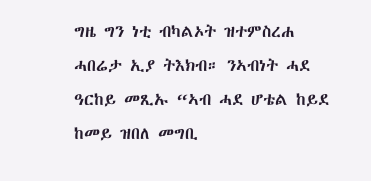ግዜ ግን ነቲ ብካልኦት ዝተምስረሐ ሓበሬታ ኢያ ትእክብ። ንኣብነት ሓደ ዓርከይ መጺኡ “ኣብ ሓደ ሆቴል ከይደ ከመይ ዝበለ መግቢ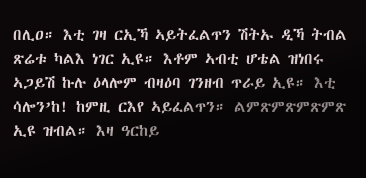በሊዐ። እቲ ገዛ ርኢኻ ኣይትፈልጥን ሽትኡ ዲኻ ትብል ጽሬቱ ካልእ ነገር ኢዩ። እቶም ኣብቲ ሆቴል ዝነበሩ ኣጋይሽ ኩሉ ዕላሎም ብዛዕባ ገንዘብ ጥራይ ኢዩ። እቲ ሳሎን’ከ! ከምዚ ርእየ ኣይፈልጥን። ልምጽምጽምጽምጽ ኢዩ ዝብል። እዛ ዓርከይ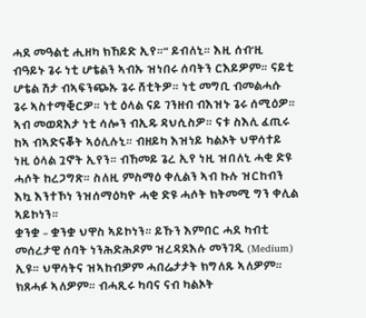ሓደ መዓልቲ ሒዘካ ክኸይድ ኢየ።” ይብለኒ። እዚ ሰብ’ዚ ብዓይኑ ጌሩ ነቲ ሆቴልን ኣብኡ ዝነበሩ ሰባትን ርእይዎም። ናይቲ ሆቴል ሽታ ብኣፍንጭኡ ጌሩ ሸቲትዎ። ነቲ መግቢ ብመልሓሱ ጌሩ ኣስተማቒርዎ። ነቲ ዕላል ናይ ገንዘብ ብእዝኑ ጌሩ ሰሚዕዎ። ኣብ መወዳእታ ነቲ ሳሎን ብኢዱ ዳህሲስዎ። ናቱ ስእሊ ፈጢሩ ከኣ ብኣድናቖት ኣዕሊሉኒ። ብዘይካ እዝነይ ካልኦት ህዋሳተይ ነዚ ዕላል ጓኖት ኢየን። ብኸመይ ጌረ ኢየ ነዚ ዝበለኒ ሓቂ ድዩ ሓሶት ከረጋግጽ። ስለዚ ምስማዕ ቀሊልን ኣብ ኩሉ ዝርከብን እኳ እንተኾነ ንዝሰማዕካዮ ሓቂ ድዩ ሓሶት ክትመሚ ግን ቀሊል ኣይኮነን።
ቋንቋ – ቋንቋ ህዋስ ኣይኮነን። ይኹን እምበር ሓደ ካብቲ መሰረታዊ ሰባት ነንሕድሕዶም ዝረዳደእሉ መንገዲ (Medium) ኢዩ። ህዋሳትና ዝኣከብዎም ሓበሬታታት ክግለጹ ኣለዎም። ክጸሓፉ ኣለዎም። ብሓጺሩ ካባና ናብ ካልኦት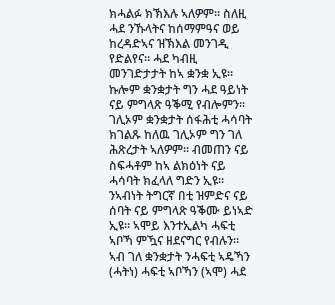ክሓልፉ ክኽእሉ ኣለዎም። ስለዚ ሓደ ንኹላትና ከሰማምዓና ወይ ከረዳድኣና ዝኽእል መንገዲ የድልየና። ሓደ ካብዚ መንገድታታት ከኣ ቋንቋ ኢዩ። ኩሎም ቋንቋታት ግን ሓደ ዓይነት ናይ ምግላጽ ዓቕሚ የብሎምን። ገሊኦም ቋንቋታት ሰፋሕቲ ሓሳባት ክገልጹ ከለዉ ገሊኦም ግን ገለ ሕጽረታት ኣለዎም። ብመጠን ናይ ስፍሓቶም ከኣ ልክዕነት ናይ ሓሳባት ክፈላለ ግድን ኢዩ። ንኣብነት ትግርኛ በቲ ዝምድና ናይ ሰባት ናይ ምግላጽ ዓቕሙ ይነኣድ ኢዩ። ኣሞይ እንተኢልካ ሓፍቲ ኣቦኻ ምዃና ዘደናግር የብሉን። ኣብ ገለ ቋንቋታት ንሓፍቲ ኣዴኻን (ሓትነ) ሓፍቲ ኣቦኻን (ኣሞ) ሓደ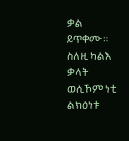ቃል ይጥቀሙ። ስለዚ ካልእ ቃላት ወሲኾም ነቲ ልክዕነቱ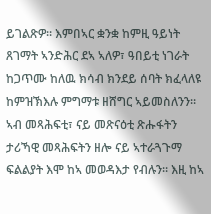ይገልጽዎ። እምበኣር ቋንቋ ከምዚ ዓይነት ጸገማት ኣንድሕር ደኣ ኣለዎ፣ ዓበይቲ ነገራት ከጋጥሙ ከለዉ ክሳብ ክንደይ ሰባት ክፈላለዩ ከምዝኽእሉ ምግማቱ ዘሸግር ኣይመስለንን። ኣብ መጻሕፍቲ፣ ናይ መጽናዕቲ ጽሑፋትን ታሪኻዊ መጻሕፍትን ዘሎ ናይ ኣተራጓጉማ ፍልልያት እሞ ከኣ መወዳእታ የብሉን። እዚ ከኣ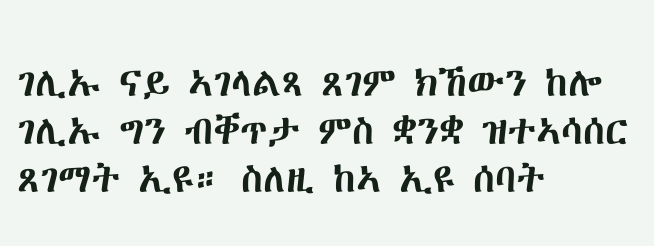ገሊኡ ናይ ኣገላልጻ ጸገም ክኸውን ከሎ ገሊኡ ግን ብቐጥታ ምስ ቋንቋ ዝተኣሳሰር ጸገማት ኢዩ። ስለዚ ከኣ ኢዩ ሰባት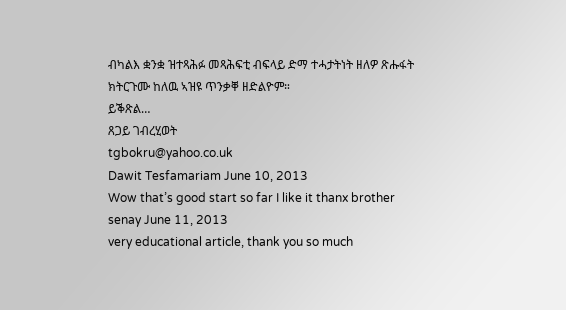ብካልእ ቋንቋ ዝተጻሕፉ መጻሕፍቲ ብፍላይ ድማ ተሓታትነት ዘለዎ ጽሑፋት ክትርጉሙ ከለዉ ኣዝዩ ጥንቃቐ ዘድልዮም።
ይቕጽል…
ጸጋይ ገብረሂወት
tgbokru@yahoo.co.uk
Dawit Tesfamariam June 10, 2013
Wow that’s good start so far I like it thanx brother
senay June 11, 2013
very educational article, thank you so much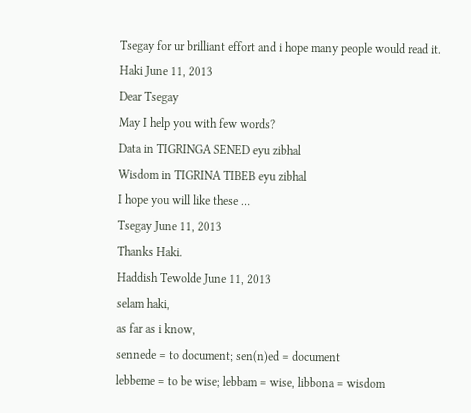Tsegay for ur brilliant effort and i hope many people would read it.
Haki June 11, 2013
Dear Tsegay
May I help you with few words?
Data in TIGRINGA SENED eyu zibhal
Wisdom in TIGRINA TIBEB eyu zibhal
I hope you will like these …
Tsegay June 11, 2013
Thanks Haki.
Haddish Tewolde June 11, 2013
selam haki,
as far as i know,
sennede = to document; sen(n)ed = document
lebbeme = to be wise; lebbam = wise, libbona = wisdom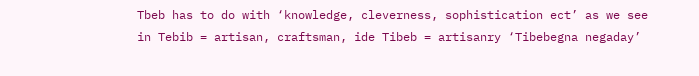Tbeb has to do with ‘knowledge, cleverness, sophistication ect’ as we see in Tebib = artisan, craftsman, ide Tibeb = artisanry ‘Tibebegna negaday’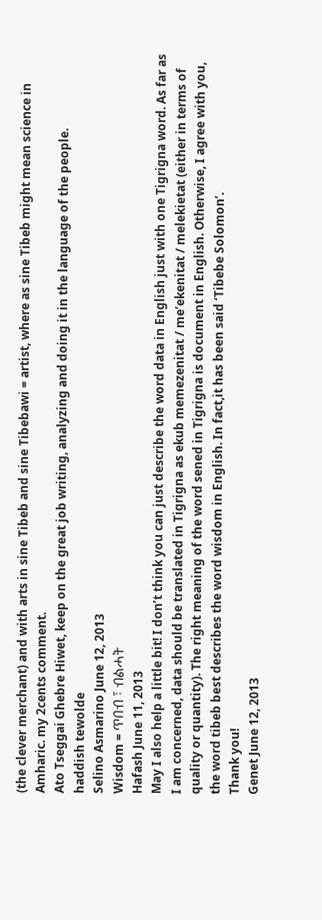(the clever merchant) and with arts in sine Tibeb and sine Tibebawi = artist, where as sine Tibeb might mean science in Amharic. my 2cents comment.
Ato Tseggai Ghebre Hiwet, keep on the great job writing, analyzing and doing it in the language of the people.
haddish tewolde
Selino Asmarino June 12, 2013
Wisdom = ጥበብ ፣ ብልሓት
Hafash June 11, 2013
May I also help a little bit! I don’t think you can just describe the word data in English just with one Tigrigna word. As far as I am concerned, data should be translated in Tigrigna as ekub memezenitat / me’ekenitat / melekietat (either in terms of quality or quantity). The right meaning of the word sened in Tigrigna is document in English. Otherwise, I agree with you, the word tibeb best describes the word wisdom in English. In fact,it has been said ‘Tibebe Solomon’.
Thank you!
Genet June 12, 2013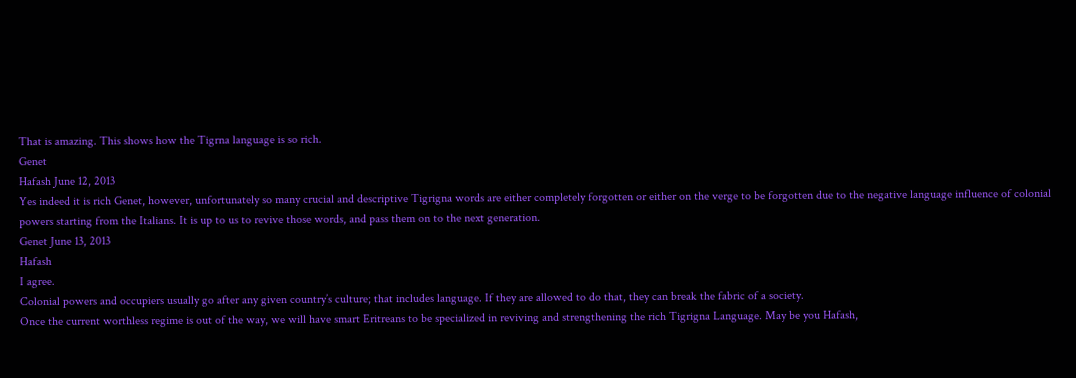That is amazing. This shows how the Tigrna language is so rich.
Genet
Hafash June 12, 2013
Yes indeed it is rich Genet, however, unfortunately so many crucial and descriptive Tigrigna words are either completely forgotten or either on the verge to be forgotten due to the negative language influence of colonial powers starting from the Italians. It is up to us to revive those words, and pass them on to the next generation.
Genet June 13, 2013
Hafash
I agree.
Colonial powers and occupiers usually go after any given country’s culture; that includes language. If they are allowed to do that, they can break the fabric of a society.
Once the current worthless regime is out of the way, we will have smart Eritreans to be specialized in reviving and strengthening the rich Tigrigna Language. May be you Hafash,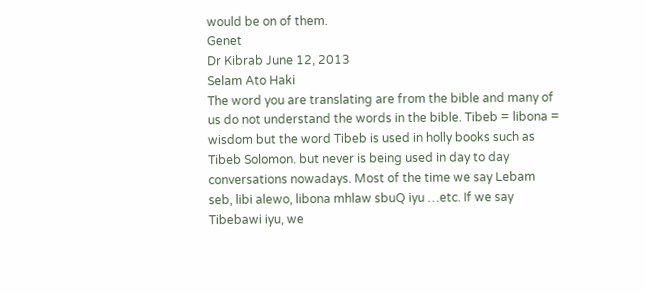would be on of them.
Genet
Dr Kibrab June 12, 2013
Selam Ato Haki
The word you are translating are from the bible and many of us do not understand the words in the bible. Tibeb = libona = wisdom but the word Tibeb is used in holly books such as Tibeb Solomon. but never is being used in day to day conversations nowadays. Most of the time we say Lebam seb, libi alewo, libona mhlaw sbuQ iyu …etc. If we say Tibebawi iyu, we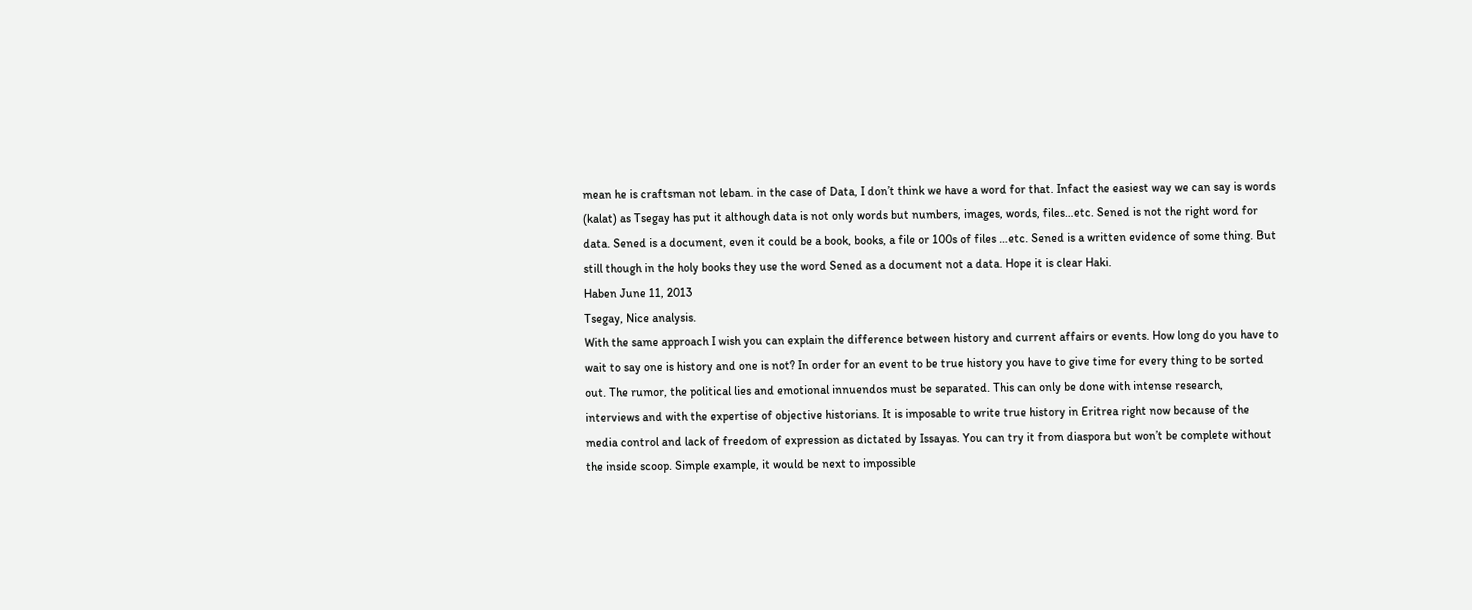mean he is craftsman not lebam. in the case of Data, I don’t think we have a word for that. Infact the easiest way we can say is words (kalat) as Tsegay has put it although data is not only words but numbers, images, words, files…etc. Sened is not the right word for data. Sened is a document, even it could be a book, books, a file or 100s of files …etc. Sened is a written evidence of some thing. But still though in the holy books they use the word Sened as a document not a data. Hope it is clear Haki.
Haben June 11, 2013
Tsegay, Nice analysis.
With the same approach I wish you can explain the difference between history and current affairs or events. How long do you have to wait to say one is history and one is not? In order for an event to be true history you have to give time for every thing to be sorted out. The rumor, the political lies and emotional innuendos must be separated. This can only be done with intense research, interviews and with the expertise of objective historians. It is imposable to write true history in Eritrea right now because of the media control and lack of freedom of expression as dictated by Issayas. You can try it from diaspora but won’t be complete without the inside scoop. Simple example, it would be next to impossible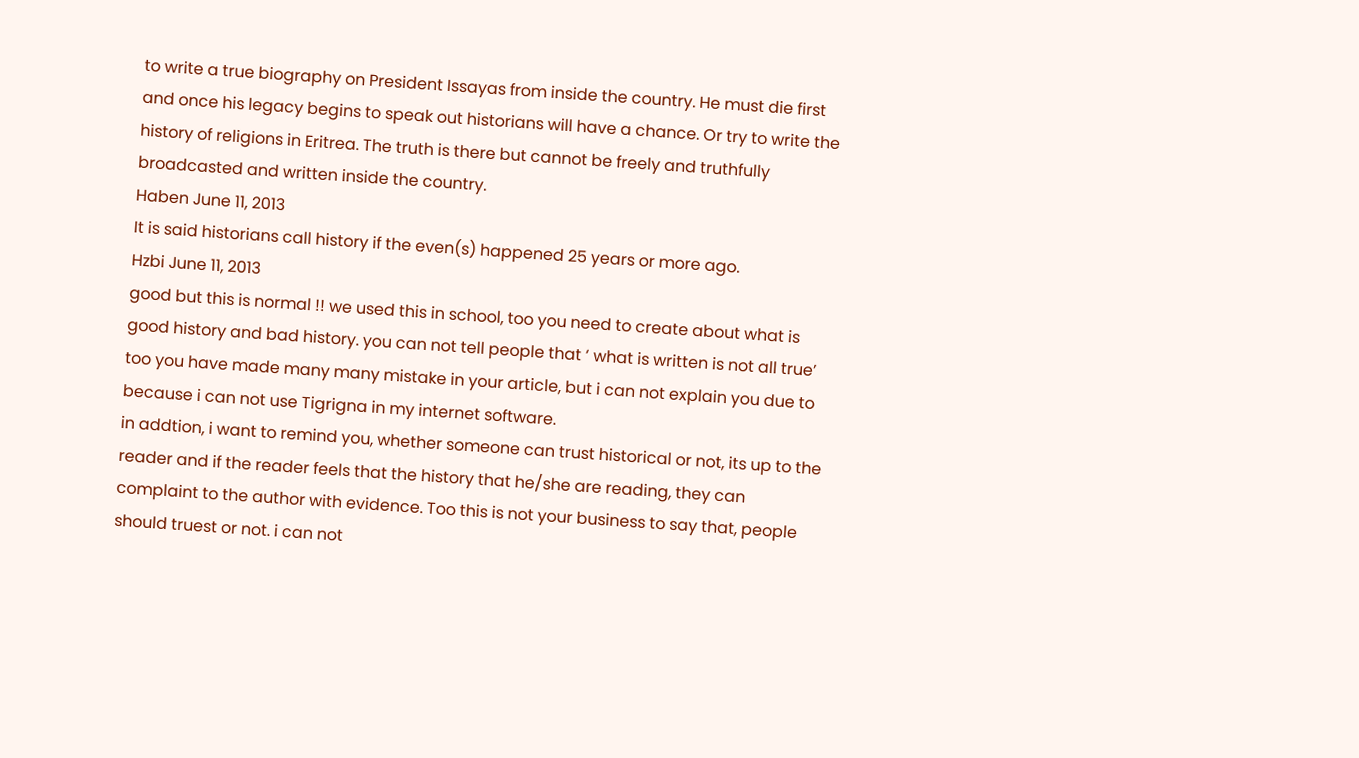to write a true biography on President Issayas from inside the country. He must die first and once his legacy begins to speak out historians will have a chance. Or try to write the history of religions in Eritrea. The truth is there but cannot be freely and truthfully broadcasted and written inside the country.
Haben June 11, 2013
It is said historians call history if the even(s) happened 25 years or more ago.
Hzbi June 11, 2013
good but this is normal !! we used this in school, too you need to create about what is good history and bad history. you can not tell people that ‘ what is written is not all true’ too you have made many many mistake in your article, but i can not explain you due to because i can not use Tigrigna in my internet software.
in addtion, i want to remind you, whether someone can trust historical or not, its up to the reader and if the reader feels that the history that he/she are reading, they can complaint to the author with evidence. Too this is not your business to say that, people should truest or not. i can not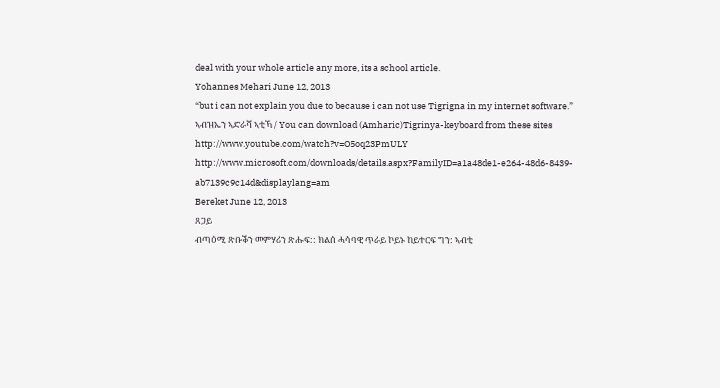deal with your whole article any more, its a school article.
Yohannes Mehari June 12, 2013
“but i can not explain you due to because i can not use Tigrigna in my internet software.”
ኣብዝኤን ኣድራሻ ኣቲኻ / You can download (Amharic)Tigrinya-keyboard from these sites
http://www.youtube.com/watch?v=O5oq23PmULY
http://www.microsoft.com/downloads/details.aspx?FamilyID=a1a48de1-e264-48d6-8439-ab7139c9c14d&displaylang=am
Bereket June 12, 2013
ጸጋይ
ብጣዕሚ ጽቡቕን መምሃሪን ጽሑፍ:: ክልሰ ሓሳባዊ ጥራይ ኮይኑ ከይተርፍ ግን: ኣብቲ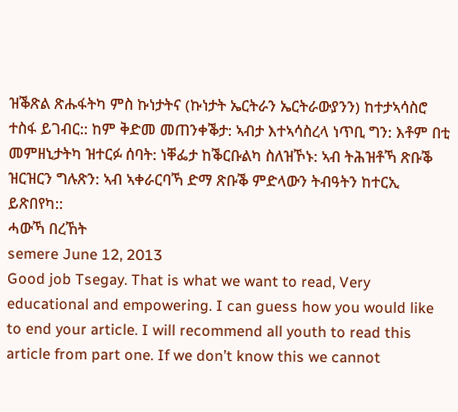ዝቕጽል ጽሑፋትካ ምስ ኩነታትና (ኩነታት ኤርትራን ኤርትራውያንን) ከተታኣሳስሮ ተስፋ ይገብር:: ከም ቅድመ መጠንቀቕታ: ኣብታ እተኣሳስረላ ነጥቢ ግን: እቶም በቲ መምዘኒታትካ ዝተርፉ ሰባት: ነቐፌታ ከቕርቡልካ ስለዝኾኑ: ኣብ ትሕዝቶኻ ጽቡቕ ዝርዝርን ግሉጽን: ኣብ ኣቀራርባኻ ድማ ጽቡቕ ምድላውን ትብዓትን ከተርኢ ይጽበየካ::
ሓውኻ በረኸት
semere June 12, 2013
Good job Tsegay. That is what we want to read, Very educational and empowering. I can guess how you would like to end your article. I will recommend all youth to read this article from part one. If we don’t know this we cannot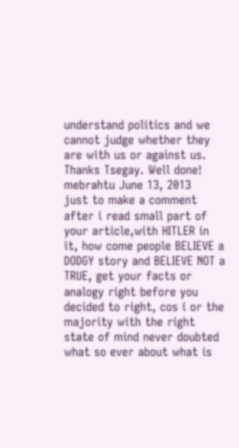understand politics and we cannot judge whether they are with us or against us. Thanks Tsegay. Well done!
mebrahtu June 13, 2013
just to make a comment after i read small part of your article,with HITLER in it, how come people BELIEVE a DODGY story and BELIEVE NOT a TRUE, get your facts or analogy right before you decided to right, cos i or the majority with the right state of mind never doubted what so ever about what is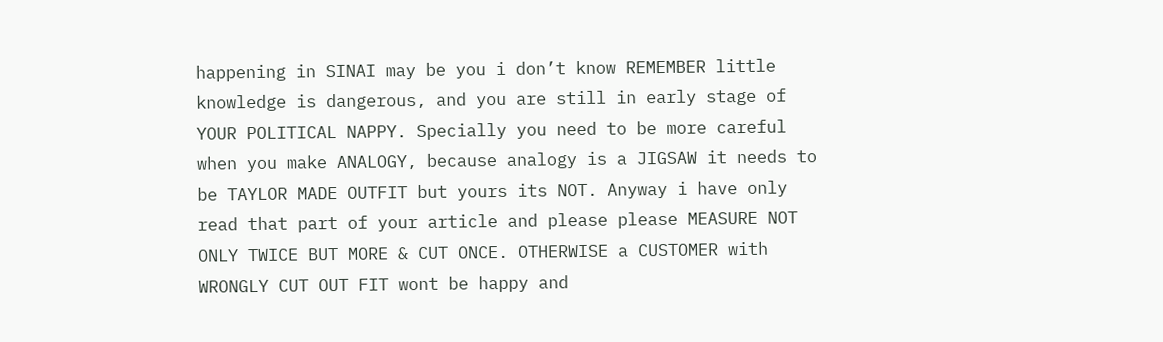happening in SINAI may be you i don’t know REMEMBER little knowledge is dangerous, and you are still in early stage of YOUR POLITICAL NAPPY. Specially you need to be more careful when you make ANALOGY, because analogy is a JIGSAW it needs to be TAYLOR MADE OUTFIT but yours its NOT. Anyway i have only read that part of your article and please please MEASURE NOT ONLY TWICE BUT MORE & CUT ONCE. OTHERWISE a CUSTOMER with WRONGLY CUT OUT FIT wont be happy and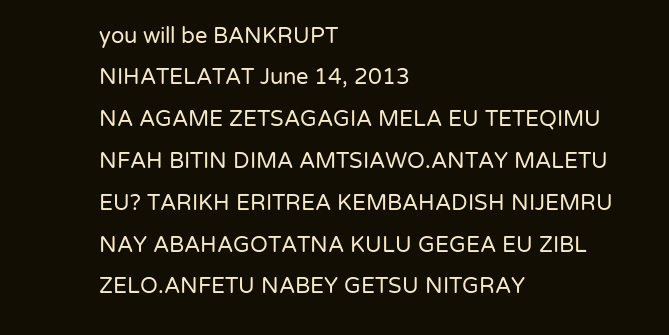you will be BANKRUPT
NIHATELATAT June 14, 2013
NA AGAME ZETSAGAGIA MELA EU TETEQIMU NFAH BITIN DIMA AMTSIAWO.ANTAY MALETU EU? TARIKH ERITREA KEMBAHADISH NIJEMRU NAY ABAHAGOTATNA KULU GEGEA EU ZIBL ZELO.ANFETU NABEY GETSU NITGRAY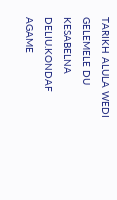TARIKH ALULA WEDI GELEMELE DU KESABELNA DELIU.KONDAF AGAME